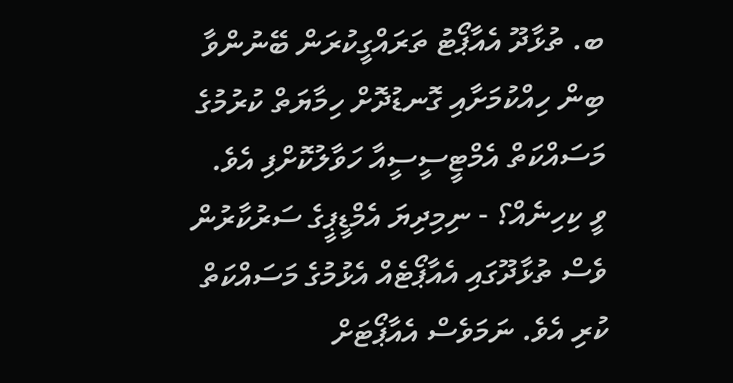ބ. ތުޅާދޫ އެއާޕޯޓު ތަރައްގީކުރަން ބޭނުންވާ ބިން ހިއްކުމަށާއި ގޮނޑުދޮށް ހިމާޔަތް ކުރުމުގެ މަސައްކަތް އެމްޓީސީސީއާ ހަވާލުކޮށްފި އެވެ.
ވީ ކިހިނެއް؟ - ނިމިދިޔަ އެމްޑީޕީގެ ސަރުކާރުން ވެސް ތުޅާދޫގައި އެއާޕޯޓެއް އެޅުމުގެ މަސައްކަތް ކުރި އެވެ. ނަމަވެސް އެއާޕޯޓަށް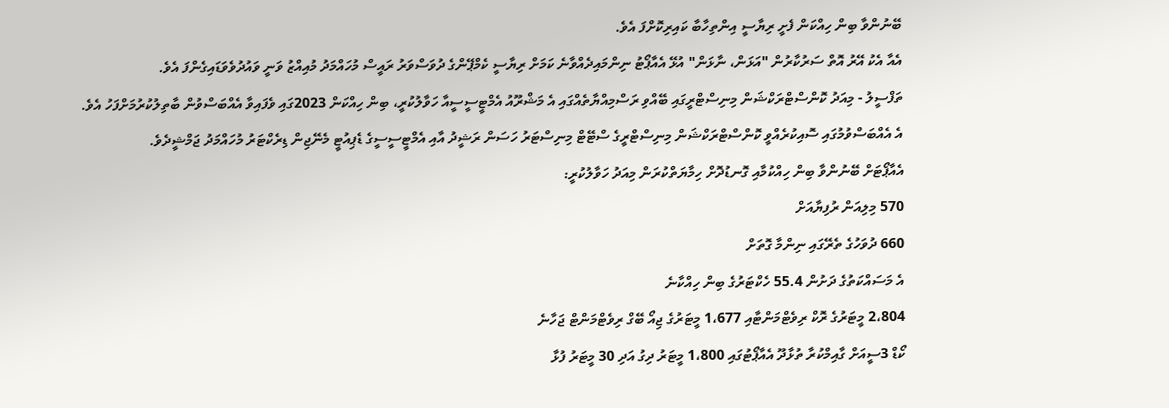ބޭނުންވާ ބިން ހިއްކަން ފެށީ ރިޔާސީ އިންތިހާބާ ކައިރިކޮށްފަ އެވެ.
އެއާ އެކު އޭރު އޮތް ސަރުކާރުން "އަޅަން، ނާޅަން" އުޅޭ އެއާޕޯޓު ނިންމައިދެއްވާނެ ކަމަށް ރިޔާސީ ކެމްޕޭންގެ ދުވަސްވަރު ރައީސް މުހައްމަދު މުއިއްޒު ވަނީ ވައުދުވެވަޑައިގެންފަ އެވެ.
ތަފްސީލު - މިއަދު ކޮންސްޓްރަކްޝަން މިނިސްޓްރީގައި ބޭއްވި ރަސްމިއްޔާތެއްގައި އެ މަޝްރޫއު އެމްޓީސީސީއާ ހަވާލުކުރީ، ބިން ހިއްކަން 2023ގައި ވެފައިވާ އެއްބަސްވުން ބާތިލުކުރުމަށްފަހު އެވެ.
އެ އެއްބަސްވުމުގައި ސޮއިކުރެއްވީ ކޮންސްޓްރަކްޝަން މިނިސްޓްރީގެ ސްޓޭޓް މިނިސްޓަރު ހަސަން ރަޝީދު އާއި އެމްޓީސީސީގެ ޑެޕިއުޓީ މެނޭޖިން ޑިރެކްޓަރު މުހައްމަދު ޖަމްޝީދެވެ.
އެއާޕޯޓަށް ބޭނުންވާ ބިން ހިއްކުމާއި ގޮނޑުދޮށް ހިމާޔަތްކުރަން މިއަދު ހަވާލުކުރީ:
570 މިލިއަން ރުފިޔާއަށް
660 ދުވަހުގެ ތެރޭގައި ނިންމާ ގޮތަށް
އެ މަސައްކަތުގެ ދަށުން 55.4 ހެކްޓަރުގެ ބިން ހިއްކާނެ
2،804 މީޓަރުގެ ރޮކް ރިވެޓްމަންޓާއި 1،677 މީޓަރުގެ ޖިއޯ ބޭގް ރިވެޓްމަންޓް ޖަހާނެ
ކޯޑް 3ސީއަށް ގާއިމްކުރާ ތުޅާދޫ އެއާޕޯޓުގައި 1،800 މީޓަރު ދިގު އަދި 30 މީޓަރު ފުޅާ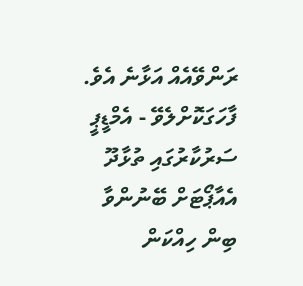ރަންވޭއެއް އަޅާނެ އެވެ.
ފާހަގަކޮށްލެވޭ - އެމްޑީޕީ ސަރުކާރުގައި ތުޅާދޫ އެއާޕޯޓަށް ބޭނުންވާ ބިން ހިއްކަން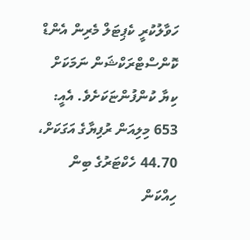ހަވާލުކުރީ ކެޕިޓަލް މެރިން އެންޑް ކޮންސްޓްރަކްޝަން ނަމަކަށް ކިޔާ ކުންފުންޏަކަށެވެ. އެއީ:
653 މިލިއަން ރުފިޔާގެ އަގަކަށް، 44.70 ހެކްޓަރުގެ ބިން ހިއްކަން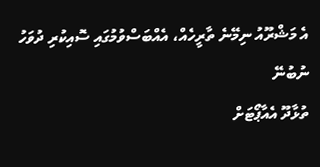އެ މަޝްރޫއު ނިމޭނެ ތާރީހެއް، އެއްބަސްވުމުގައި ސޮއިކުރި ދުވަހު ނުބުނޭ
ތުޅާދޫ އެއާޕޯޓަށް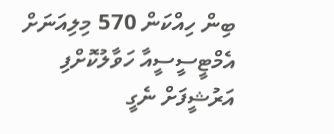ބިން ހިއްކަން 570 މިލިއަނަށް އެމްޓީސީސީއާ ހަވާލުކޮށްފި
އަރުޝީފަށް ނެގީ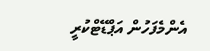އެންމެފަހުން އަޕްޑޭޓްކުރީ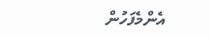އެންމެފަހުން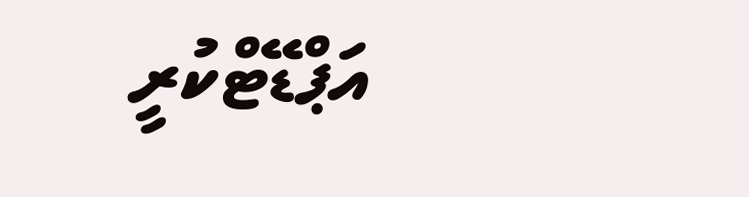އަޕްޑޭޓްކުރީ